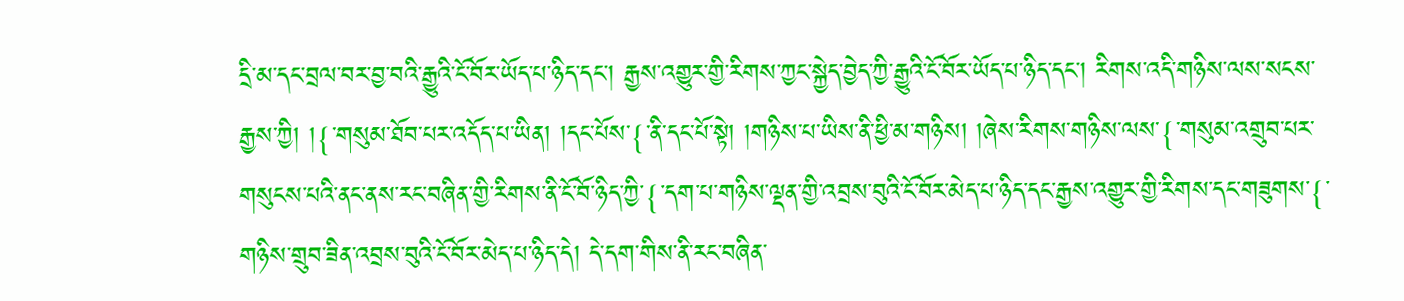དྲི་མ་དང་བྲལ་བར་བྱ་བའི་རྒྱུའི་ངོ་བོར་ཡོད་པ་ཉིད་དང་། རྒྱས་འགྱུར་གྱི་རིགས་ཀྱང་སྐྱེད་བྱེད་ཀྱི་རྒྱུའི་ངོ་བོར་ཡོད་པ་ཉིད་དང་། རིགས་འདི་གཉིས་ལས་སངས་རྒྱས་ཀྱི། །{་གསུམ་ཐོབ་པར་འདོད་པ་ཡིན། །དང་པོས་{་ནི་དང་པོ་སྟེ། །གཉིས་པ་ཡིས་ནི་ཕྱི་མ་གཉིས། །ཞེས་རིགས་གཉིས་ལས་{་གསུམ་འགྲུབ་པར་གསུངས་པའི་ནང་ནས་རང་བཞིན་གྱི་རིགས་ནི་ངོ་བོ་ཉིད་ཀྱི་{་དག་པ་གཉིས་ལྡན་གྱི་འབྲས་བུའི་ངོ་བོར་མེད་པ་ཉིད་དང་རྒྱས་འགྱུར་གྱི་རིགས་དང་གཟུགས་{་གཉིས་གྲུབ་ཟིན་འབྲས་བུའི་ངོ་བོར་མེད་པ་ཉིད་དེ། དེ་དག་གིས་ནི་རང་བཞིན་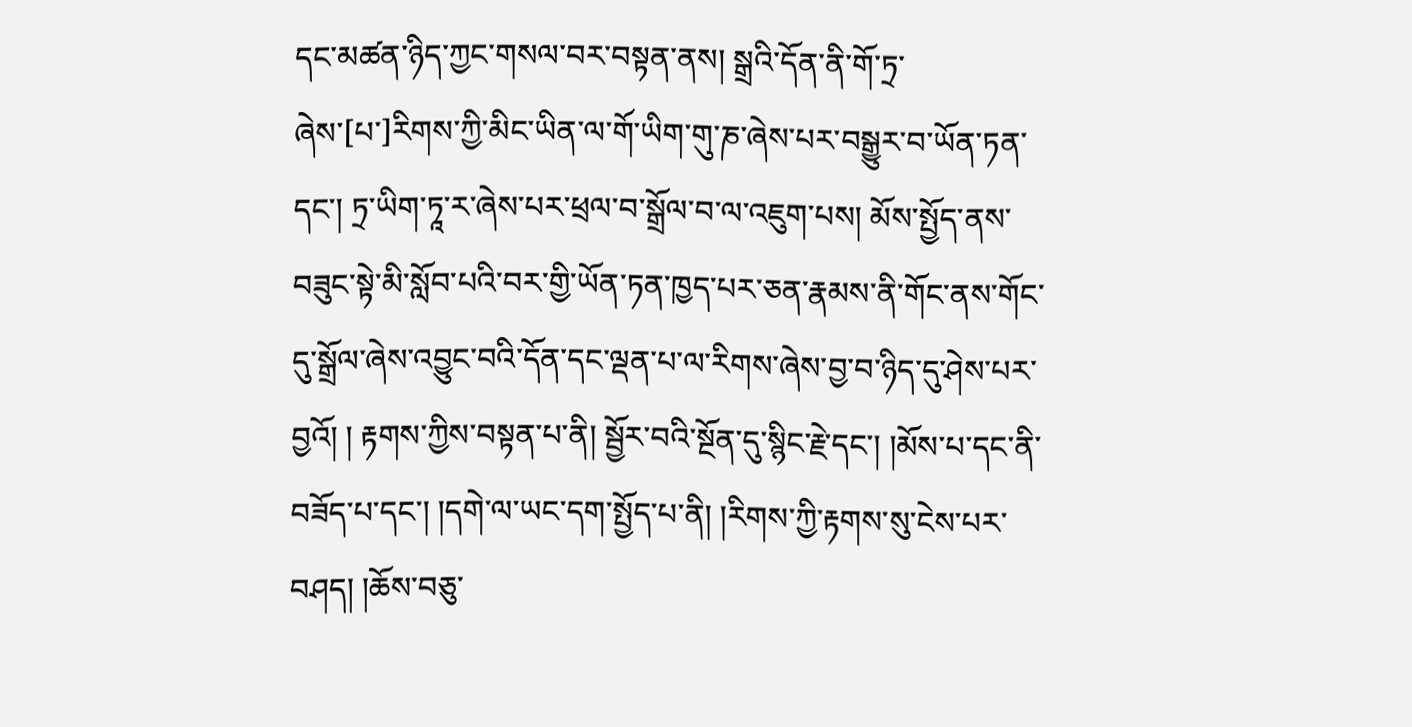དང་མཚན་ཉིད་ཀྱང་གསལ་བར་བསྟན་ནས། སྒྲའི་དོན་ནི་གོ་ཏྲ་ཞེས་[པ་]རིགས་ཀྱི་མིང་ཡིན་ལ་གོ་ཡིག་གུ་ཎ་ཞེས་པར་བསྒྱུར་བ་ཡོན་ཏན་དང་། ཏྲ་ཡིག་ཏཱ་ར་ཞེས་པར་ཕྲལ་བ་སྒྲོལ་བ་ལ་འཇུག་པས། མོས་སྤྱོད་ནས་བཟུང་སྟེ་མི་སློབ་པའི་བར་གྱི་ཡོན་ཏན་ཁྱད་པར་ཅན་རྣམས་ནི་གོང་ནས་གོང་དུ་སྒྲོལ་ཞེས་འབྱུང་བའི་དོན་དང་ལྡན་པ་ལ་རིགས་ཞེས་བྱ་བ་ཉིད་དུ་ཤེས་པར་བྱའོ། ། རྟགས་ཀྱིས་བསྟན་པ་ནི། སྦྱོར་བའི་སྔོན་དུ་སྙིང་རྗེ་དང་། །མོས་པ་དང་ནི་བཟོད་པ་དང་། །དགེ་ལ་ཡང་དག་སྤྱོད་པ་ནི། །རིགས་ཀྱི་རྟགས་སུ་ངེས་པར་བཤད། །ཆོས་བཅུ་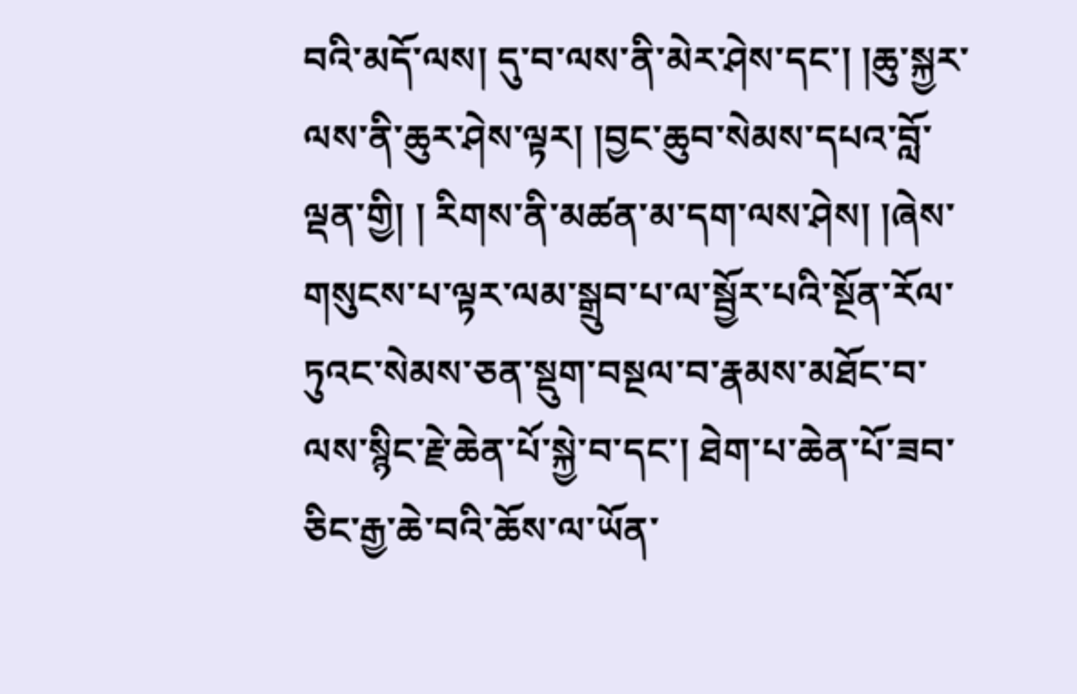བའི་མདོ་ལས། དུ་བ་ལས་ནི་མེར་ཤེས་དང་། །ཆུ་སྐྱར་ལས་ནི་ཆུར་ཤེས་ལྟར། །བྱང་ཆུབ་སེམས་དཔའ་བློ་ལྡན་གྱི། ། རིགས་ནི་མཚན་མ་དག་ལས་ཤེས། །ཞེས་གསུངས་པ་ལྟར་ལམ་སྒྲུབ་པ་ལ་སྦྱོར་པའི་སྔོན་རོལ་ཏུའང་སེམས་ཅན་སྡུག་བསྔལ་བ་རྣམས་མཐོང་བ་ལས་སྙིང་རྗེ་ཆེན་པོ་སྐྱེ་བ་དང་། ཐེག་པ་ཆེན་པོ་ཟབ་ཅིང་རྒྱ་ཆེ་བའི་ཆོས་ལ་ཡོན་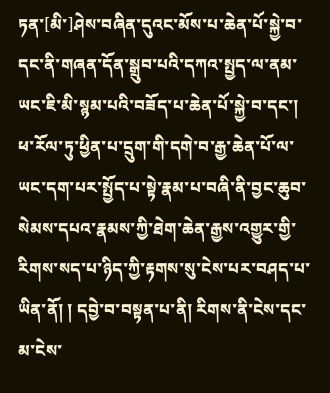ཏན་[མི་]ཤེས་བཞིན་དུའང་མོས་པ་ཆེན་པོ་སྐྱེ་བ་དང་ནི་གཞན་དོན་སྒྲུབ་པའི་དཀའ་སྤྱད་ལ་ནམ་ཡང་ཇི་མི་སྙམ་པའི་བཟོད་པ་ཆེན་པོ་སྐྱེ་བ་དང་། ཕ་རོལ་ཏུ་ཕྱིན་པ་དྲུག་གི་དགེ་བ་རྒྱ་ཆེན་པོ་ལ་ཡང་དག་པར་སྤྱོད་པ་སྟེ་རྣམ་པ་བཞི་ནི་བྱང་ཆུབ་སེམས་དཔའ་རྣམས་ཀྱི་ཐེག་ཆེན་རྒྱས་འགྱུར་གྱི་རིགས་སད་པ་ཉིད་ཀྱི་རྟགས་སུ་ངེས་པར་བཤད་པ་ཡིན་ནོ། ། དབྱེ་བ་བསྟན་པ་ནི། རིགས་ནི་ངེས་དང་མ་ངེས་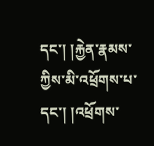དང་། །རྐྱེན་རྣམས་ཀྱིས་མི་འཕྲོགས་པ་དང་། །འཕྲོགས་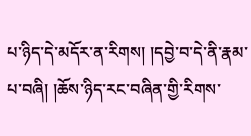པ་ཉིད་དེ་མདོར་ན་རིགས། །དབྱེ་བ་དེ་ནི་རྣམ་པ་བཞི། །ཆོས་ཉིད་རང་བཞིན་གྱི་རིགས་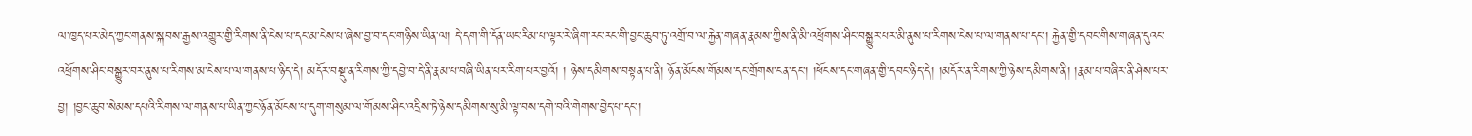ལ་ཁྱད་པར་མེད་ཀྱང་གནས་སྐབས་རྒྱས་འགྱུར་གྱི་རིགས་ནི་ངེས་པ་དང་མ་ངེས་པ་ཞེས་བྱ་བ་དང་གཉིས་ཡིན་ལ། དེ་དག་གི་དོན་ཡང་རིམ་པ་ལྟར་རེ་ཞིག་རང་རང་གི་བྱང་ཆུབ་ཏུ་འགྲོ་བ་ལ་རྐྱེན་གཞན་རྣམས་ཀྱིས་ནི་མི་འཕྲོགས་ཤིང་བསྒྱུར་པར་མི་ནུས་པ་རིགས་ངེས་པ་ལ་གནས་པ་དང་། རྐྱེན་གྱི་དབང་གིས་གཞན་དུའང་འཕྲོགས་ཤིང་བསྒྱུར་བར་ནུས་པ་རིགས་མ་ངེས་པ་ལ་གནས་པ་ཉིད་དེ། མདོར་བསྡུ་ན་རིགས་ཀྱི་དབྱེ་བ་དེ་ནི་རྣམ་པ་བཞི་ཡིན་པར་རིག་པར་བྱའོ། ། ཉེས་དམིགས་བསྟན་པ་ནི། ཉོན་མོངས་གོམས་དང་གྲོགས་ངན་དང་། །ཕོངས་དང་གཞན་གྱི་དབང་ཉིད་དེ། །མདོར་ན་རིགས་ཀྱི་ཉེས་དམིགས་ནི། །རྣམ་པ་བཞིར་ནི་ཤེས་པར་བྱ། །བྱང་ཆུབ་སེམས་དཔའི་རིགས་ལ་གནས་པ་ཡིན་ཀྱང་ཉོན་མོངས་པ་དུག་གསུམ་ལ་གོམས་ཤིང་འདྲིས་ཏེ་ཉེས་དམིགས་སུ་མི་ལྟ་བས་དགེ་བའི་གེགས་བྱེད་པ་དང་།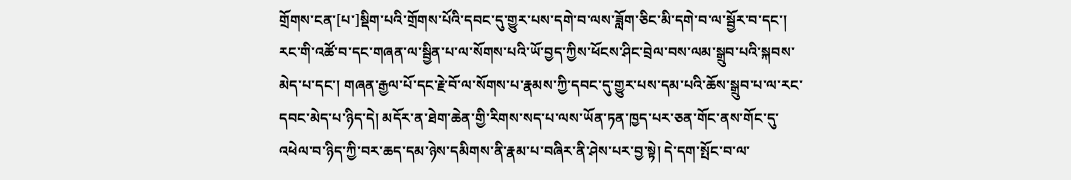གྲོགས་ངན་[པ་]སྡིག་པའི་གྲོགས་པོའི་དབང་དུ་གྱུར་པས་དགེ་བ་ལས་ཟློག་ཅིང་མི་དགེ་བ་ལ་སྦྱོར་བ་དང་། རང་གི་འཚོ་བ་དང་གཞན་ལ་སྦྱིན་པ་ལ་སོགས་པའི་ཡོ་བྱད་ཀྱིས་ཕོངས་ཤིང་བྲེལ་བས་ལམ་སྒྲུབ་པའི་སྐབས་མེད་པ་དང་། གཞན་རྒྱལ་པོ་དང་རྗེ་བོ་ལ་སོགས་པ་རྣམས་ཀྱི་དབང་དུ་གྱུར་པས་དམ་པའི་ཆོས་སྒྲུབ་པ་ལ་རང་དབང་མེད་པ་ཉིད་དེ། མདོར་ན་ཐེག་ཆེན་གྱི་རིགས་སད་པ་ལས་ཡོན་ཏན་ཁྱད་པར་ཅན་གོང་ནས་གོང་དུ་འཕེལ་བ་ཉིད་ཀྱི་བར་ཆད་དམ་ཉེས་དམིགས་ནི་རྣམ་པ་བཞིར་ནི་ཤེས་པར་བྱ་སྟེ། དེ་དག་སྤོང་བ་ལ་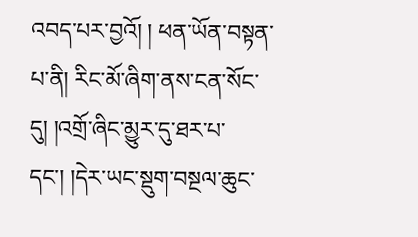འབད་པར་བྱའོ། ། ཕན་ཡོན་བསྟན་པ་ནི། རིང་མོ་ཞིག་ནས་ངན་སོང་དུ། །འགྲོ་ཞིང་མྱུར་དུ་ཐར་པ་དང་། །དེར་ཡང་སྡུག་བསྔལ་ཆུང་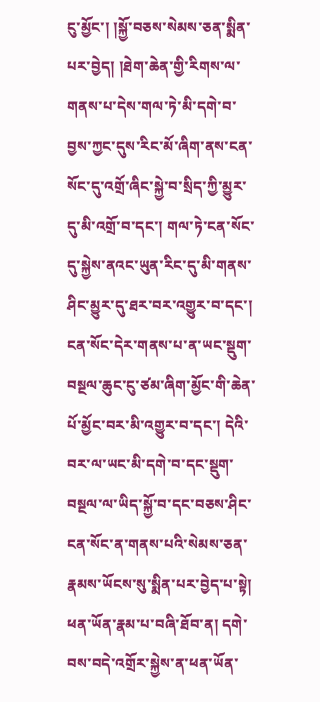ངུ་མྱོང་། །སྐྱོ་བཅས་སེམས་ཅན་སྨིན་པར་བྱེད། །ཐེག་ཆེན་གྱི་རིགས་ལ་གནས་པ་དེས་གལ་ཏེ་མི་དགེ་བ་བྱས་ཀྱང་དུས་རིང་མོ་ཞིག་ནས་ངན་སོང་དུ་འགྲོ་ཞིང་སྐྱེ་བ་སྲིད་ཀྱི་མྱུར་དུ་མི་འགྲོ་བ་དང་། གལ་ཏེ་ངན་སོང་དུ་སྐྱེས་ནའང་ཡུན་རིང་དུ་མི་གནས་ཤིང་མྱུར་དུ་ཐར་བར་འགྱུར་བ་དང་། ངན་སོང་དེར་གནས་པ་ན་ཡང་སྡུག་བསྔལ་ཆུང་ངུ་ཙམ་ཞིག་མྱོང་གི་ཆེན་པོ་མྱོང་བར་མི་འགྱུར་བ་དང་། དེའི་བར་ལ་ཡང་མི་དགེ་བ་དང་སྡུག་བསྔལ་ལ་ཡིད་སྐྱོ་བ་དང་བཅས་ཤིང་ངན་སོང་ན་གནས་པའི་སེམས་ཅན་རྣམས་ཡོངས་སུ་སྨིན་པར་བྱེད་པ་སྟེ། ཕན་ཡོན་རྣམ་པ་བཞི་ཐོབ་ན། དགེ་བས་བདེ་འགྲོར་སྐྱེས་ན་ཕན་ཡོན་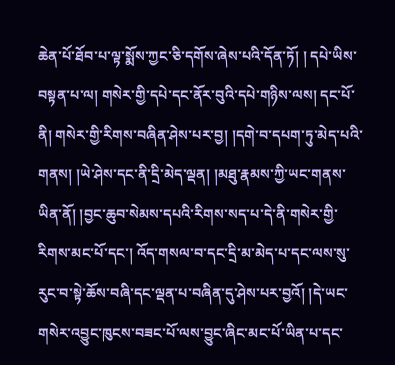ཆེན་པོ་ཐོབ་པ་ལྟ་སྨོས་ཀྱང་ཅི་དགོས་ཞེས་པའི་དོན་ཏོ། ། དཔེ་ཡིས་བསྟན་པ་ལ། གསེར་གྱི་དཔེ་དང་ནོར་བུའི་དཔེ་གཉིས་ལས། དང་པོ་ནི། གསེར་གྱི་རིགས་བཞིན་ཤེས་པར་བྱ། །དགེ་བ་དཔག་ཏུ་མེད་པའི་གནས། །ཡེ་ཤེས་དང་ནི་དྲི་མེད་ལྡན། །མཐུ་རྣམས་ཀྱི་ཡང་གནས་ཡིན་ནོ། །བྱང་ཆུབ་སེམས་དཔའི་རིགས་སད་པ་དེ་ནི་གསེར་གྱི་རིགས་མང་པོ་དང་། འོད་གསལ་བ་དང་དྲི་མ་མེད་པ་དང་ལས་སུ་རུང་བ་སྟེ་ཆོས་བཞི་དང་ལྡན་པ་བཞིན་དུ་ཤེས་པར་བྱའོ། །དེ་ཡང་གསེར་འབྱུང་ཁུངས་བཟང་པོ་ལས་བྱུང་ཞིང་མང་པོ་ཡིན་པ་དང་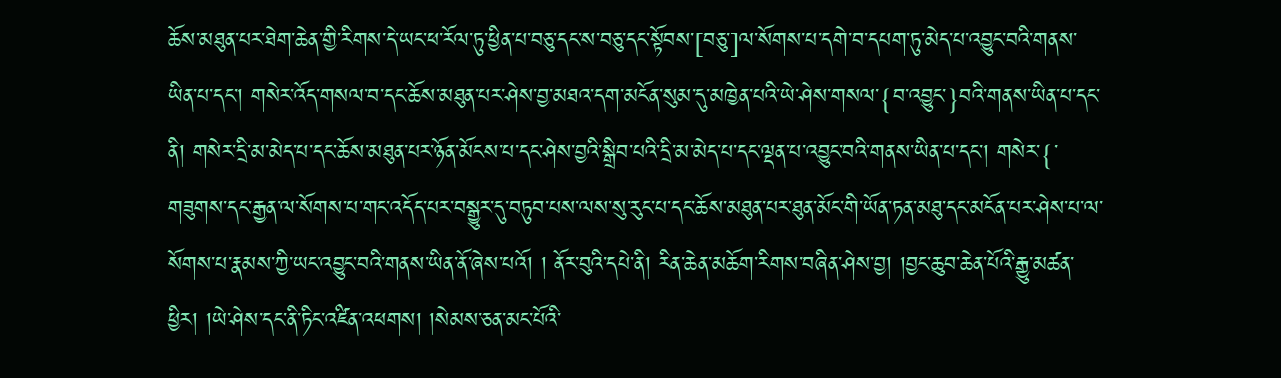ཆོས་མཐུན་པར་ཐེག་ཆེན་གྱི་རིགས་དེ་ཡང་ཕ་རོལ་ཏུ་ཕྱིན་པ་བཅུ་དང་ས་བཅུ་དང་སྟོབས་[བཅུ་]ལ་སོགས་པ་དགེ་བ་དཔག་ཏུ་མེད་པ་འབྱུང་བའི་གནས་ཡིན་པ་དང་། གསེར་འོད་གསལ་བ་དང་ཆོས་མཐུན་པར་ཤེས་བྱ་མཐའ་དག་མངོན་སུམ་དུ་མཁྱེན་པའི་ཡེ་ཤེས་གསལ་{བ་འབྱུང་}བའི་གནས་ཡིན་པ་དང་ནི། གསེར་དྲི་མ་མེད་པ་དང་ཆོས་མཐུན་པར་ཉོན་མོངས་པ་དང་ཤེས་བྱའི་སྒྲིབ་པའི་དྲི་མ་མེད་པ་དང་ལྡན་པ་འབྱུང་བའི་གནས་ཡིན་པ་དང་། གསེར་{་གཟུགས་དང་རྒྱན་ལ་སོགས་པ་གང་འདོད་པར་བསྒྱུར་དུ་བཏུབ་པས་ལས་སུ་རུང་པ་དང་ཆོས་མཐུན་པར་ཐུན་མོང་གི་ཡོན་ཏན་མཐུ་དང་མངོན་པར་ཤེས་པ་ལ་སོགས་པ་རྣམས་ཀྱི་ཡང་འབྱུང་བའི་གནས་ཡིན་ནོ་ཞེས་པའོ། ། ནོར་བུའི་དཔེ་ནི། རིན་ཆེན་མཆོག་རིགས་བཞིན་ཤེས་བྱ། །བྱང་ཆུབ་ཆེན་པོའི་རྒྱུ་མཚན་ཕྱིར། །ཡེ་ཤེས་དང་ནི་ཏིང་འཛིན་འཕགས། །སེམས་ཅན་མང་པོའི་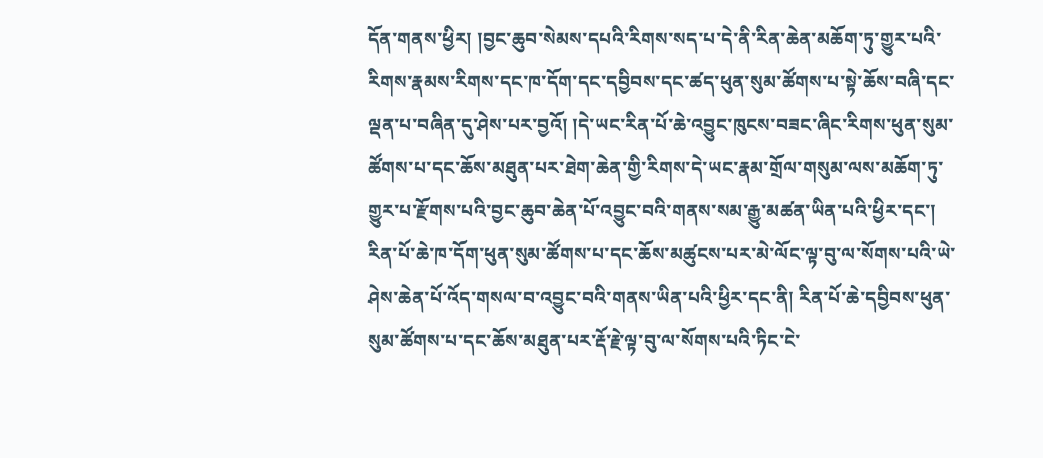དོན་གནས་ཕྱིར། །བྱང་ཆུབ་སེམས་དཔའི་རིགས་སད་པ་དེ་ནི་རིན་ཆེན་མཆོག་ཏུ་གྱུར་པའི་རིགས་རྣམས་རིགས་དང་ཁ་དོག་དང་དབྱིབས་དང་ཚད་ཕུན་སུམ་ཚོགས་པ་སྟེ་ཆོས་བཞི་དང་ལྡན་པ་བཞིན་དུ་ཤེས་པར་བྱའོ། །དེ་ཡང་རིན་པོ་ཆེ་འབྱུང་ཁུངས་བཟང་ཞིང་རིགས་ཕུན་སུམ་ཚོགས་པ་དང་ཆོས་མཐུན་པར་ཐེག་ཆེན་གྱི་རིགས་དེ་ཡང་རྣམ་གྲོལ་གསུམ་ལས་མཆོག་ཏུ་གྱུར་པ་རྫོགས་པའི་བྱང་ཆུབ་ཆེན་པོ་འབྱུང་བའི་གནས་སམ་རྒྱུ་མཚན་ཡིན་པའི་ཕྱིར་དང་། རིན་པོ་ཆེ་ཁ་དོག་ཕུན་སུམ་ཚོགས་པ་དང་ཆོས་མཚུངས་པར་མེ་ལོང་ལྟ་བུ་ལ་སོགས་པའི་ཡེ་ཤེས་ཆེན་པོ་འོད་གསལ་བ་འབྱུང་བའི་གནས་ཡིན་པའི་ཕྱིར་དང་ནི། རིན་པོ་ཆེ་དབྱིབས་ཕུན་སུམ་ཚོགས་པ་དང་ཆོས་མཐུན་པར་རྡོ་རྗེ་ལྟ་བུ་ལ་སོགས་པའི་ཏིང་ངེ་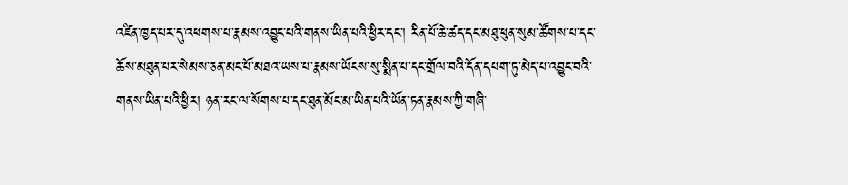འཛིན་ཁྱད་པར་དུ་འཕགས་པ་རྣམས་འབྱུང་པའི་གནས་ཡིན་པའི་ཕྱིར་དང་། རིན་པོ་ཆེ་ཚད་དང་མཐུ་ཕུན་སུམ་ཚོགས་པ་དང་ཆོས་མཐུན་པར་སེམས་ཅན་མང་པོ་མཐའ་ཡས་པ་རྣམས་ཡོངས་སུ་སྨིན་པ་དང་གྲོལ་བའི་དོན་དཔག་ཏུ་མེད་པ་འབྱུང་བའི་གནས་ཡིན་པའི་ཕྱིར། ཉན་རང་ལ་སོགས་པ་དང་ཐུན་མོང་མ་ཡིན་པའི་ཡོན་ཏན་རྣམས་ཀྱི་གཞི་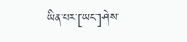ཡིན་པར་[ཡང་]ཤེས་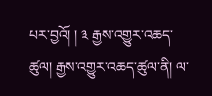པར་བྱའོ། ། ༣ རྒྱས་འགྱུར་འཆད་ཚུལ། རྒྱས་འགྱུར་འཆད་ཚུལ་ནི། ལ་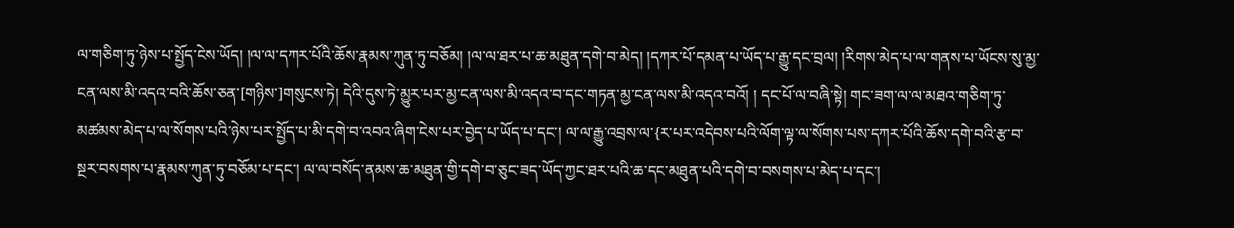ལ་གཅིག་ཏུ་ཉེས་པ་སྤྱོད་ངེས་ཡོད། །ལ་ལ་དཀར་པོའི་ཆོས་རྣམས་ཀུན་ཏུ་བཅོམ། །ལ་ལ་ཐར་པ་ཆ་མཐུན་དགེ་བ་མེད། །དཀར་པོ་དམན་པ་ཡོད་པ་རྒྱུ་དང་བྲལ། །རིགས་མེད་པ་ལ་གནས་པ་ཡོངས་སུ་མྱ་ངན་ལས་མི་འདའ་བའི་ཆོས་ཅན་[གཉིས་]གསུངས་ཏེ། དེའི་དུས་ཏེ་མྱུར་པར་མྱ་ངན་ལས་མི་འདའ་བ་དང་གཏན་མྱ་ངན་ལས་མི་འདའ་བའོ། ། དང་པོ་ལ་བཞི་སྟེ། གང་ཟག་ལ་ལ་མཐའ་གཅིག་ཏུ་མཚམས་མེད་པ་ལ་སོགས་པའི་ཉེས་པར་སྤྱོད་པ་མི་དགེ་བ་འབའ་ཞིག་ངེས་པར་བྱེད་པ་ཡོད་པ་དང་། ལ་ལ་རྒྱུ་འབྲས་ལ་{ར་པར་འདེབས་པའི་ལོག་ལྟ་ལ་སོགས་པས་དཀར་པོའི་ཆོས་དགེ་བའི་རྩ་བ་སྔར་བསགས་པ་རྣམས་ཀུན་ཏུ་བཅོམ་པ་དང་། ལ་ལ་བསོད་ནམས་ཆ་མཐུན་གྱི་དགེ་བ་ཅུང་ཟད་ཡོད་ཀྱང་ཐར་པའི་ཆ་དང་མཐུན་པའི་དགེ་བ་བསགས་པ་མེད་པ་དང་།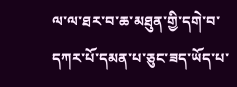ལ་ལ་ཐར་བ་ཆ་མཐུན་གྱི་དགེ་བ་དཀར་པོ་དམན་པ་ཅུང་ཟད་ཡོད་པ་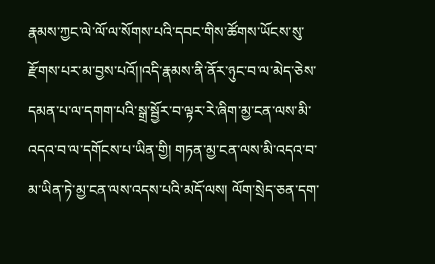རྣམས་ཀྱང་ལེ་ལོ་ལ་སོགས་པའི་དབང་གིས་ཚོགས་ཡོངས་སུ་རྫོགས་པར་མ་བྱས་པའོ།།འདི་རྣམས་ནི་ནོར་ཉུང་བ་ལ་མེད་ཅེས་དམན་པ་ལ་དགག་པའི་སྒྲ་སྦྱོར་བ་ལྟར་རེ་ཞིག་མྱ་ངན་ལས་མི་འདའ་བ་ལ་དགོངས་པ་ཡིན་གྱི། གཏན་མྱ་ངན་ལས་མི་འདའ་བ་མ་ཡིན་ཏེ་མྱ་ངན་ལས་འདས་པའི་མདོ་ལས། ལོག་སྲེད་ཅན་དག་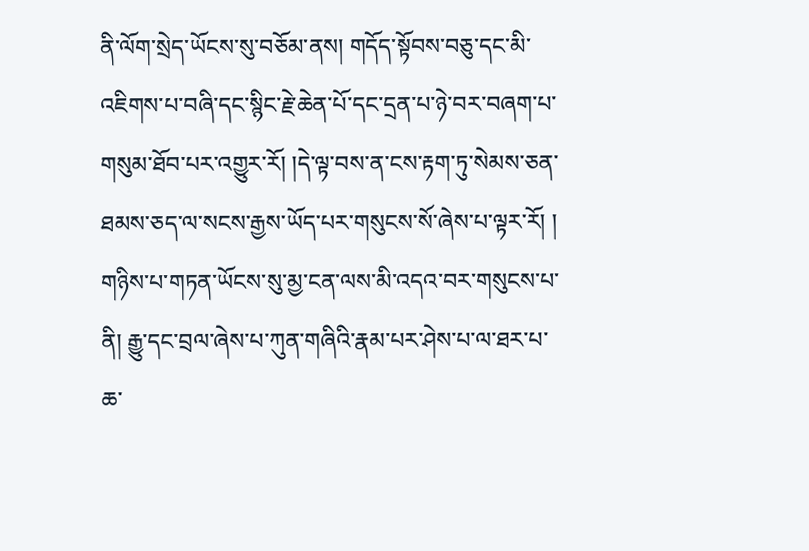ནི་ལོག་སྲེད་ཡོངས་སུ་བཅོམ་ནས། གདོད་སྟོབས་བཅུ་དང་མི་འཇིགས་པ་བཞི་དང་སྙིང་རྗེ་ཆེན་པོ་དང་དྲན་པ་ཉེ་བར་བཞག་པ་གསུམ་ཐོབ་པར་འགྱུར་རོ། །དེ་ལྟ་བས་ན་ངས་རྟག་ཏུ་སེམས་ཅན་ཐམས་ཅད་ལ་སངས་རྒྱས་ཡོད་པར་གསུངས་སོ་ཞེས་པ་ལྟར་རོ། ། གཉིས་པ་གཏན་ཡོངས་སུ་མྱ་ངན་ལས་མི་འདའ་བར་གསུངས་པ་ནི། རྒྱུ་དང་བྲལ་ཞེས་པ་ཀུན་གཞིའི་རྣམ་པར་ཤེས་པ་ལ་ཐར་པ་ཆ་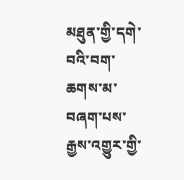མཐུན་གྱི་དགེ་བའི་བག་ཆགས་མ་བཞག་པས་རྒྱས་འགྱུར་གྱི་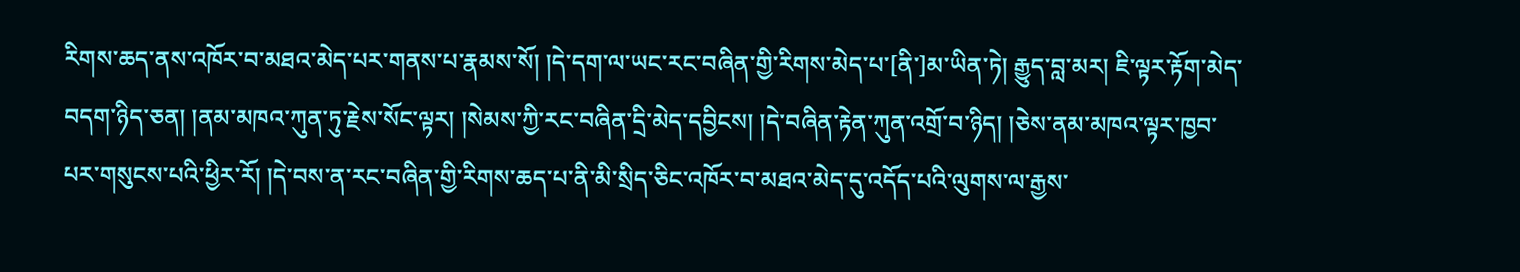རིགས་ཆད་ནས་འཁོར་བ་མཐའ་མེད་པར་གནས་པ་རྣམས་སོ། །དེ་དག་ལ་ཡང་རང་བཞིན་གྱི་རིགས་མེད་པ་[ནི་]མ་ཡིན་ཏེ། རྒྱུད་བླ་མར། ཇི་ལྟར་རྟོག་མེད་བདག་ཉིད་ཅན། །ནམ་མཁའ་ཀུན་ཏུ་རྗེས་སོང་ལྟར། །སེམས་ཀྱི་རང་བཞིན་དྲི་མེད་དབྱིངས། །དེ་བཞིན་རྟེན་ཀུན་འགྲོ་བ་ཉིད། །ཅེས་ནམ་མཁའ་ལྟར་ཁྱབ་པར་གསུངས་པའི་ཕྱིར་རོ། །དེ་བས་ན་རང་བཞིན་གྱི་རིགས་ཆད་པ་ནི་མི་སྲིད་ཅིང་འཁོར་བ་མཐའ་མེད་དུ་འདོད་པའི་ལུགས་ལ་རྒྱས་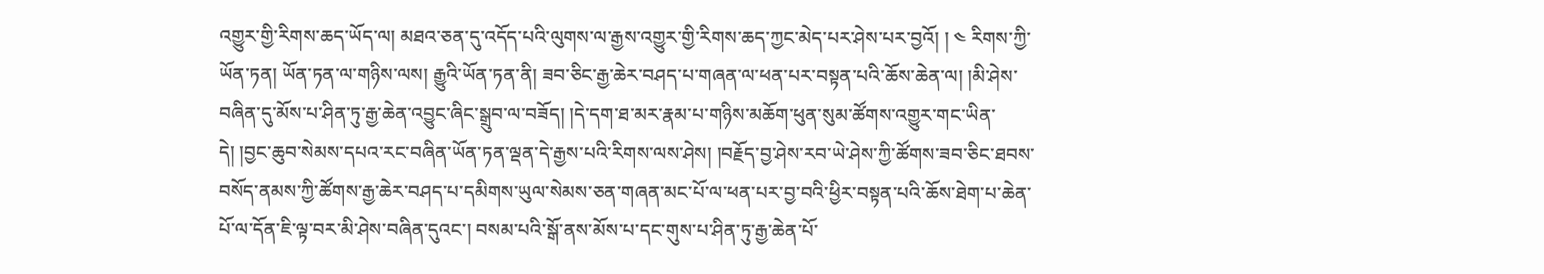འགྱུར་གྱི་རིགས་ཆད་ཡོད་ལ། མཐའ་ཅན་དུ་འདོད་པའི་ལུགས་ལ་རྒྱས་འགྱུར་གྱི་རིགས་ཆད་ཀྱང་མེད་པར་ཤེས་པར་བྱའོ། ། ༤ རིགས་ཀྱི་ཡོན་ཏན། ཡོན་ཏན་ལ་གཉིས་ལས། རྒྱུའི་ཡོན་ཏན་ནི། ཟབ་ཅིང་རྒྱ་ཆེར་བཤད་པ་གཞན་ལ་ཕན་པར་བསྟན་པའི་ཆོས་ཆེན་ལ། །མི་ཤེས་བཞིན་དུ་མོས་པ་ཤིན་ཏུ་རྒྱ་ཆེན་འབྱུང་ཞིང་སྒྲུབ་ལ་བཟོད། །དེ་དག་ཐ་མར་རྣམ་པ་གཉིས་མཆོག་ཕུན་སུམ་ཚོགས་འགྱུར་གང་ཡིན་དེ། །བྱང་ཆུབ་སེམས་དཔའ་རང་བཞིན་ཡོན་ཏན་ལྡན་དེ་རྒྱས་པའི་རིགས་ལས་ཤེས། །བརྗོད་བྱ་ཤེས་རབ་ཡེ་ཤེས་ཀྱི་ཚོགས་ཟབ་ཅིང་ཐབས་བསོད་ནམས་ཀྱི་ཚོགས་རྒྱ་ཆེར་བཤད་པ་དམིགས་ཡུལ་སེམས་ཅན་གཞན་མང་པོ་ལ་ཕན་པར་བྱ་བའི་ཕྱིར་བསྟན་པའི་ཆོས་ཐེག་པ་ཆེན་པོ་ལ་དོན་ཇི་ལྟ་བར་མི་ཤེས་བཞིན་དུའང་། བསམ་པའི་སྒོ་ནས་མོས་པ་དང་གུས་པ་ཤིན་ཏུ་རྒྱ་ཆེན་པོ་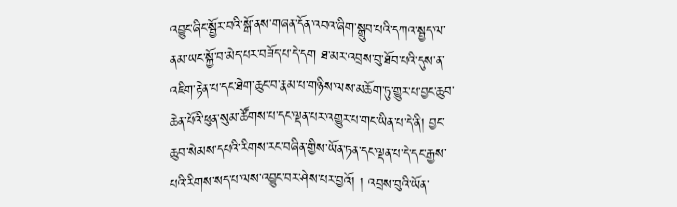འབྱུང་ཞིང་སྦྱོར་བའི་སྒོ་ནས་གཞན་དོན་འབའ་ཞིག་སྒྲུབ་པའི་དཀའ་སྦྱད་ལ་ནམ་ཡང་སྐྱོ་བ་མེད་པར་བཟོད་པ་དེ་དག ཐ་མར་འབྲས་བུ་ཐོབ་པའི་དུས་ན་འཇིག་རྟེན་པ་དང་ཐེག་ཆུང་བ་རྣམ་པ་གཉིས་ལས་མཆོག་ཏུ་གྱུར་པ་བྱང་ཆུབ་ཆེན་པོའི་ཕུན་སུམ་ཚོགས་པ་དང་ལྡན་པར་འགྱུར་པ་གང་ཡིན་པ་དེ་ནི། བྱང་ཆུབ་སེམས་དཔའི་རིགས་རང་བཞིན་གྱིས་ཡོན་ཏན་དང་ལྡན་པ་དེ་དང་རྒྱས་པའི་རིགས་སད་པ་ལས་འབྱུང་བར་ཤེས་པར་བྱའོ། ། འབྲས་བུའི་ཡོན་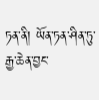ཏན་ནི། ཡོན་ཏན་ཤིན་ཏུ་རྒྱ་ཆེན་བྱང་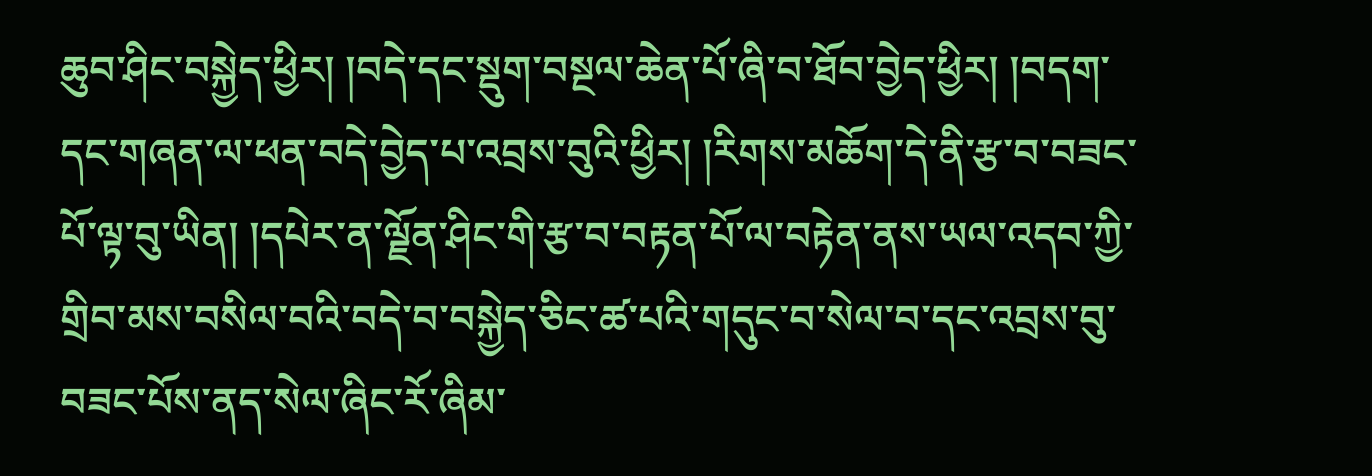ཆུབ་ཤིང་བསྐྱེད་ཕྱིར། །བདེ་དང་སྡུག་བསྔལ་ཆེན་པོ་ཞི་བ་ཐོབ་བྱེད་ཕྱིར། །བདག་དང་གཞན་ལ་ཕན་བདེ་བྱེད་པ་འབྲས་བུའི་ཕྱིར། །རིགས་མཆོག་དེ་ནི་རྩ་བ་བཟང་པོ་ལྟ་བུ་ཡིན། །དཔེར་ན་ལྗོན་ཤིང་གི་རྩ་བ་བརྟན་པོ་ལ་བརྟེན་ནས་ཡལ་འདབ་ཀྱི་གྲིབ་མས་བསིལ་བའི་བདེ་བ་བསྐྱེད་ཅིང་ཚ་པའི་གདུང་བ་སེལ་བ་དང་འབྲས་བུ་བཟང་པོས་ནད་སེལ་ཞིང་རོ་ཞིམ་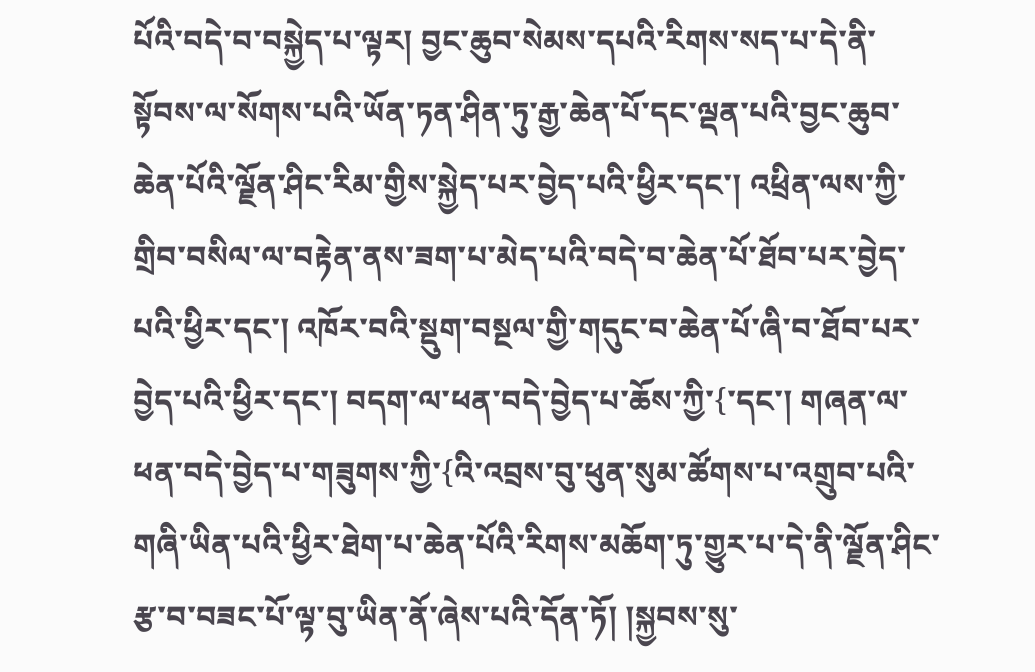པོའི་བདེ་བ་བསྐྱེད་པ་ལྟར། བྱང་ཆུབ་སེམས་དཔའི་རིགས་སད་པ་དེ་ནི་སྟོབས་ལ་སོགས་པའི་ཡོན་ཏན་ཤིན་ཏུ་རྒྱ་ཆེན་པོ་དང་ལྡན་པའི་བྱང་ཆུབ་ཆེན་པོའི་ལྗོན་ཤིང་རིམ་གྱིས་སྐྱེད་པར་བྱེད་པའི་ཕྱིར་དང་། འཕྲིན་ལས་ཀྱི་གྲིབ་བསིལ་ལ་བརྟེན་ནས་ཟག་པ་མེད་པའི་བདེ་བ་ཆེན་པོ་ཐོབ་པར་བྱེད་པའི་ཕྱིར་དང་། འཁོར་བའི་སྡུག་བསྔལ་གྱི་གདུང་བ་ཆེན་པོ་ཞི་བ་ཐོབ་པར་བྱེད་པའི་ཕྱིར་དང་། བདག་ལ་ཕན་བདེ་བྱེད་པ་ཆོས་ཀྱི་{་དང་། གཞན་ལ་ཕན་བདེ་བྱེད་པ་གཟུགས་ཀྱི་{འི་འབྲས་བུ་ཕུན་སུམ་ཚོགས་པ་འགྲུབ་པའི་གཞི་ཡིན་པའི་ཕྱིར་ཐེག་པ་ཆེན་པོའི་རིགས་མཆོག་ཏུ་གྱུར་པ་དེ་ནི་ལྗོན་ཤིང་རྩ་བ་བཟང་པོ་ལྟ་བུ་ཡིན་ནོ་ཞེས་པའི་དོན་ཏོ། །སྐྱབས་སུ་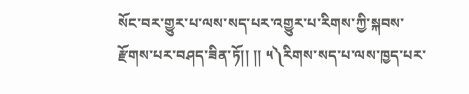སོང་བར་གྱུར་པ་ལས་སད་པར་འགྱུར་པ་རིགས་ཀྱི་སྐབས་རྫོགས་པར་བཤད་ཟིན་ཏོ།། །། ༥༽རིགས་སད་པ་ལས་ཁྱད་པར་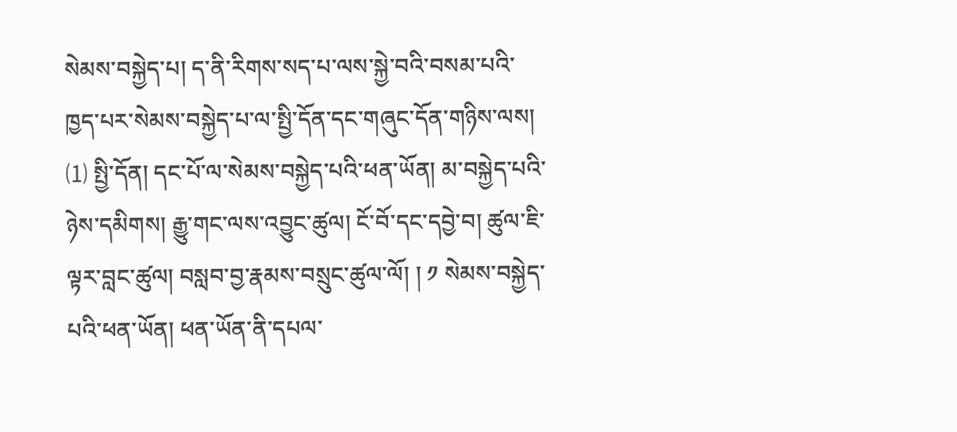སེམས་བསྐྱེད་པ། ད་ནི་རིགས་སད་པ་ལས་སྐྱེ་བའི་བསམ་པའི་ཁྱད་པར་སེམས་བསྐྱེད་པ་ལ་སྤྱི་དོན་དང་གཞུང་དོན་གཉིས་ལས། ⑴ སྤྱི་དོན། དང་པོ་ལ་སེམས་བསྐྱེད་པའི་ཕན་ཡོན། མ་བསྐྱེད་པའི་ཉེས་དམིགས། རྒྱུ་གང་ལས་འབྱུང་ཚུལ། ངོ་བོ་དང་དབྱེ་བ། ཚུལ་ཇི་ལྟར་བླང་ཚུལ། བསླབ་བྱ་རྣམས་བསྲུང་ཚུལ་ལོ། ། ༡ སེམས་བསྐྱེད་པའི་ཕན་ཡོན། ཕན་ཡོན་ནི་དཔལ་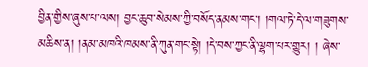བྱིན་གྱིས་ཞུས་པ་ལས། བྱང་ཆུབ་སེམས་ཀྱི་བསོད་ནམས་གང་། །གལ་ཏེ་དེ་ལ་གཟུགས་མཆིས་ན། །ནམ་མཁའི་ཁམས་ནི་ཀུན་གང་སྟེ། །དེ་བས་ཀྱང་ནི་ལྷག་པར་གྱུར། ། ཞེས་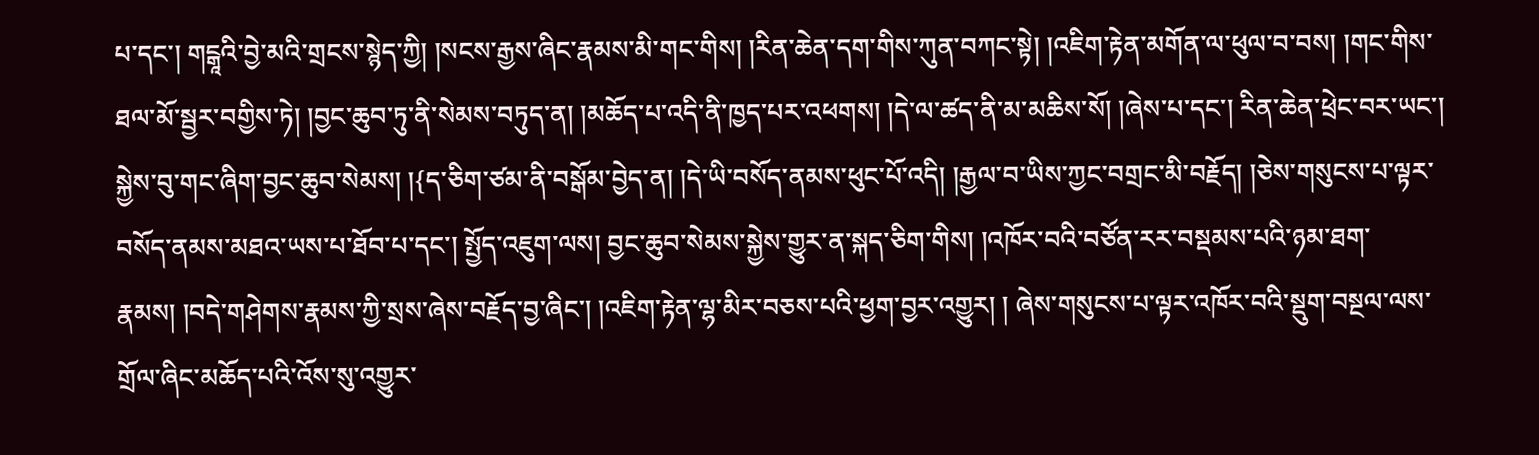པ་དང་། གངྒཱའི་བྱེ་མའི་གྲངས་སྙེད་ཀྱི། །སངས་རྒྱས་ཞིང་རྣམས་མི་གང་གིས། །རིན་ཆེན་དག་གིས་ཀུན་བཀང་སྟེ། །འཇིག་རྟེན་མགོན་ལ་ཕུལ་བ་བས། །གང་གིས་ཐལ་མོ་སྦྱར་བགྱིས་ཏེ། །བྱང་ཆུབ་ཏུ་ནི་སེམས་བཏུད་ན། །མཆོད་པ་འདི་ནི་ཁྱད་པར་འཕགས། །དེ་ལ་ཚད་ནི་མ་མཆིས་སོ། །ཞེས་པ་དང་། རིན་ཆེན་ཕྲེང་བར་ཡང་། སྐྱེས་བུ་གང་ཞིག་བྱང་ཆུབ་སེམས། །{ད་ཅིག་ཙམ་ནི་བསྒོམ་བྱེད་ན། །དེ་ཡི་བསོད་ནམས་ཕུང་པོ་འདི། །རྒྱལ་བ་ཡིས་ཀྱང་བགྲང་མི་བརྗོད། །ཅེས་གསུངས་པ་ལྟར་བསོད་ནམས་མཐའ་ཡས་པ་ཐོབ་པ་དང་། སྤྱོད་འཇུག་ལས། བྱང་ཆུབ་སེམས་སྐྱེས་གྱུར་ན་སྐད་ཅིག་གིས། །འཁོར་བའི་བཙོན་རར་བསྡམས་པའི་ཉམ་ཐག་རྣམས། །བདེ་གཤེགས་རྣམས་ཀྱི་སྲས་ཞེས་བརྗོད་བྱ་ཞིང་། །འཇིག་རྟེན་ལྷ་མིར་བཅས་པའི་ཕྱག་བྱར་འགྱུར། ། ཞེས་གསུངས་པ་ལྟར་འཁོར་བའི་སྡུག་བསྔལ་ལས་གྲོལ་ཞིང་མཆོད་པའི་འོས་སུ་འགྱུར་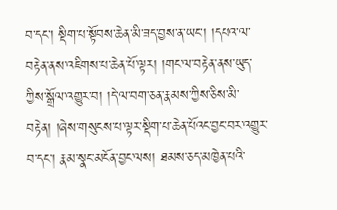བ་དང་། སྡིག་པ་སྟོབས་ཆེན་མི་ཟད་བྱས་ན་ཡང་། །དཔའ་ལ་བརྟེན་ནས་འཇིགས་པ་ཆེན་པོ་ལྟར། །གང་ལ་བརྟེན་ནས་ཡུད་ཀྱིས་སྒྲོལ་འགྱུར་བ། །དེ་ལ་བག་ཅན་རྣམས་ཀྱིས་ཅིས་མི་བརྟེན། །ཞེས་གསུངས་པ་ལྟར་སྡིག་པ་ཆེན་པོའང་བྱང་བར་འགྱུར་བ་དང་། རྣམ་སྣང་མངོན་བྱང་ལས། ཐམས་ཅད་མཁྱེན་པའི་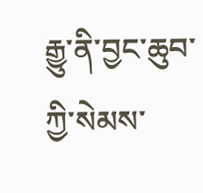རྒྱུ་ནི་བྱང་ཆུབ་ཀྱི་སེམས་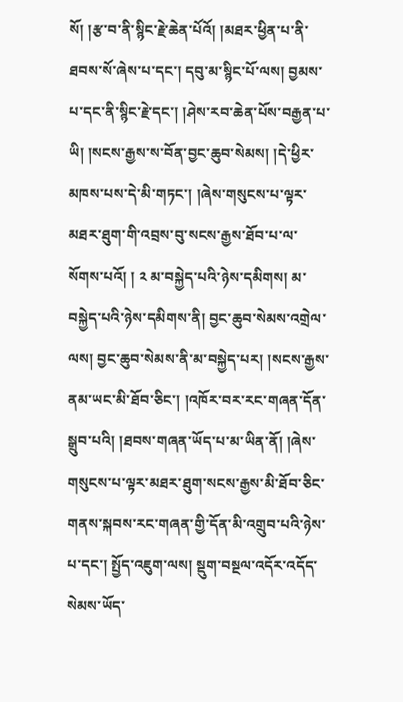སོ། །རྩ་བ་ནི་སྙིང་རྗེ་ཆེན་པོའོ། །མཐར་ཕྱིན་པ་ནི་ཐབས་སོ་ཞེས་པ་དང་། དབུ་མ་སྙིང་པོ་ལས། བྱམས་པ་དང་ནི་སྙིང་རྗེ་དང་། །ཤེས་རབ་ཆེན་པོས་བརྒྱན་པ་ཡི། །སངས་རྒྱས་ས་བོན་བྱང་ཆུབ་སེམས། །དེ་ཕྱིར་མཁས་པས་དེ་མི་གཏང་། །ཞེས་གསུངས་པ་ལྟར་མཐར་ཐུག་གི་འབྲས་བུ་སངས་རྒྱས་ཐོབ་པ་ལ་སོགས་པའོ། ། ༢ མ་བསྐྱེད་པའི་ཉེས་དམིགས། མ་བསྐྱེད་པའི་ཉེས་དམིགས་ནི། བྱང་ཆུབ་སེམས་འགྲེལ་ལས། བྱང་ཆུབ་སེམས་ནི་མ་བསྐྱེད་པར། །སངས་རྒྱས་ནམ་ཡང་མི་ཐོབ་ཅིང་། །འཁོར་བར་རང་གཞན་དོན་སྒྲུབ་པའི། །ཐབས་གཞན་ཡོད་པ་མ་ཡིན་ནོ། །ཞེས་གསུངས་པ་ལྟར་མཐར་ཐུག་སངས་རྒྱས་མི་ཐོབ་ཅིང་གནས་སྐབས་རང་གཞན་གྱི་དོན་མི་འགྲུབ་པའི་ཉེས་པ་དང་། སྤྱོད་འཇུག་ལས། སྡུག་བསྔལ་འདོར་འདོད་སེམས་ཡོད་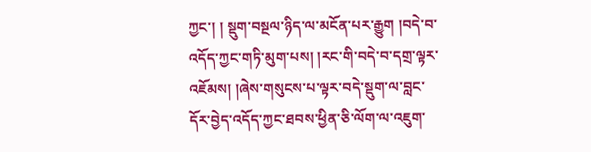ཀྱང་། ། སྡུག་བསྔལ་ཉིད་ལ་མངོན་པར་རྒྱུག །བདེ་བ་འདོད་ཀྱང་གཏི་མུག་པས། །རང་གི་བདེ་བ་དགྲ་ལྟར་འཇོམས། །ཞེས་གསུངས་པ་ལྟར་བདེ་སྡུག་ལ་བླང་དོར་བྱེད་འདོད་ཀྱང་ཐབས་ཕྱིན་ཅི་ལོག་ལ་འཇུག་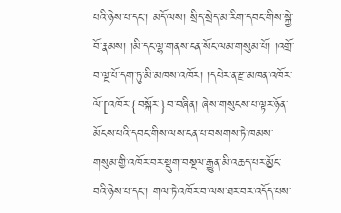པའི་ཉེས་པ་དང་། མདོ་ལས། སྲིད་སྲེད་མ་རིག་དབང་གིས་སྐྱེ་བོ་རྣམས། །མི་དང་ལྷ་གནས་ངན་སོང་ལམ་གསུམ་པོ། །འགྲོ་བ་ལྔ་པོ་དག་ཏུ་མི་མཁས་འཁོར། །དཔེར་ན་རྫ་མཁན་འཁོར་ལོ་[འཁོར་{བསྐོར་}བ་བཞིན། ཞེས་གསུངས་པ་ལྟར་ཉོན་མོངས་པའི་དབང་གིས་ལས་ངན་པ་བསགས་ཏེ་ཁམས་གསུམ་གྱི་འཁོར་བར་སྡུག་བསྔལ་རྒྱུན་མི་འཆད་པར་མྱོང་བའི་ཉེས་པ་དང་། གལ་ཏེ་འཁོར་བ་ལས་ཐར་བར་འདོད་པས་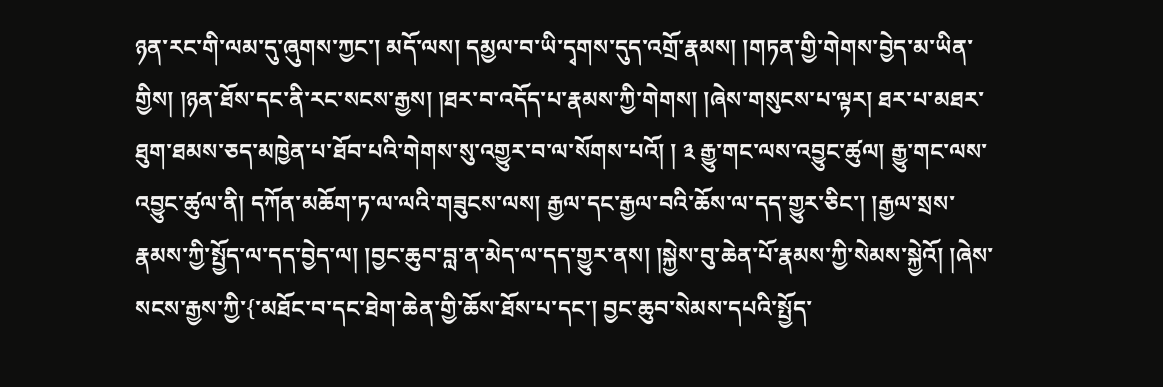ཉན་རང་གི་ལམ་དུ་ཞུགས་ཀྱང་། མདོ་ལས། དམྱལ་བ་ཡི་དྭགས་དུད་འགྲོ་རྣམས། །གཏན་གྱི་གེགས་བྱེད་མ་ཡིན་གྱིས། །ཉན་ཐོས་དང་ནི་རང་སངས་རྒྱས། །ཐར་བ་འདོད་པ་རྣམས་ཀྱི་གེགས། །ཞེས་གསུངས་པ་ལྟར། ཐར་པ་མཐར་ཐུག་ཐམས་ཅད་མཁྱེན་པ་ཐོབ་པའི་གེགས་སུ་འགྱུར་བ་ལ་སོགས་པའོ། ། ༣ རྒྱུ་གང་ལས་འབྱུང་ཚུལ། རྒྱུ་གང་ལས་འབྱུང་ཚུལ་ནི། དཀོན་མཆོག་ཏ་ལ་ལའི་གཟུངས་ལས། རྒྱལ་དང་རྒྱལ་བའི་ཆོས་ལ་དད་གྱུར་ཅིང་། །རྒྱལ་སྲས་རྣམས་ཀྱི་སྤྱོད་ལ་དད་བྱེད་ལ། །བྱང་ཆུབ་བླ་ན་མེད་ལ་དད་གྱུར་ནས། །སྐྱེས་བུ་ཆེན་པོ་རྣམས་ཀྱི་སེམས་སྐྱེའོ། །ཞེས་སངས་རྒྱས་ཀྱི་{་མཐོང་བ་དང་ཐེག་ཆེན་གྱི་ཆོས་ཐོས་པ་དང་། བྱང་ཆུབ་སེམས་དཔའི་སྤྱོད་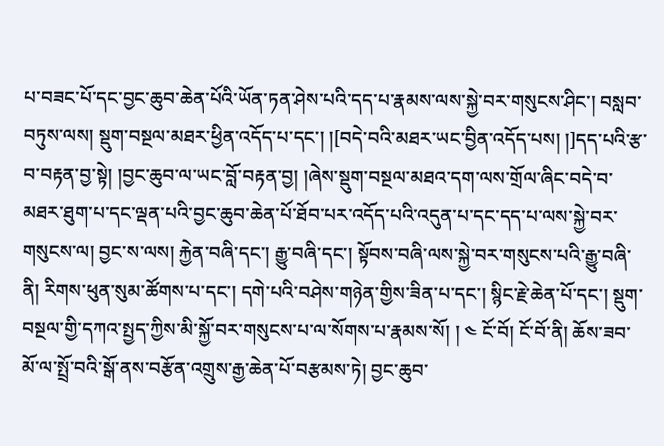པ་བཟང་པོ་དང་བྱང་ཆུབ་ཆེན་པོའི་ཡོན་ཏན་ཤེས་པའི་དད་པ་རྣམས་ལས་སྐྱེ་བར་གསུངས་ཤིང་། བསླབ་བཏུས་ལས། སྡུག་བསྔལ་མཐར་ཕྱིན་འདོད་པ་དང་། །[བདེ་བའི་མཐར་ཡང་བྱིན་འདོད་པས། །]དད་པའི་རྩ་བ་བརྟན་བྱ་སྟེ། །བྱང་ཆུབ་ལ་ཡང་བློ་བརྟན་བྱ། །ཞེས་སྡུག་བསྔལ་མཐའ་དག་ལས་གྲོལ་ཞིང་བདེ་བ་མཐར་ཐུག་པ་དང་ལྡན་པའི་བྱང་ཆུབ་ཆེན་པོ་ཐོབ་པར་འདོད་པའི་འདུན་པ་དང་དད་པ་ལས་སྐྱེ་བར་གསུངས་ལ། བྱང་ས་ལས། རྐྱེན་བཞི་དང་། རྒྱུ་བཞི་དང་། སྟོབས་བཞི་ལས་སྐྱེ་བར་གསུངས་པའི་རྒྱུ་བཞི་ནི། རིགས་ཕུན་སུམ་ཚོགས་པ་དང་། དགེ་པའི་བཤེས་གཉེན་གྱིས་ཟིན་པ་དང་། སྙིང་རྗེ་ཆེན་པོ་དང་། སྡུག་བསྔལ་གྱི་དཀའ་སྤྱད་ཀྱིས་མི་སྐྱོ་བར་གསུངས་པ་ལ་སོགས་པ་རྣམས་སོ། ། ༤ ངོ་བོ། ངོ་བོ་ནི། ཆོས་ཟབ་མོ་ལ་སྤྲོ་བའི་སྒོ་ནས་བརྩོན་འགྲུས་རྒྱ་ཆེན་པོ་བརྩམས་ཏེ། བྱང་ཆུབ་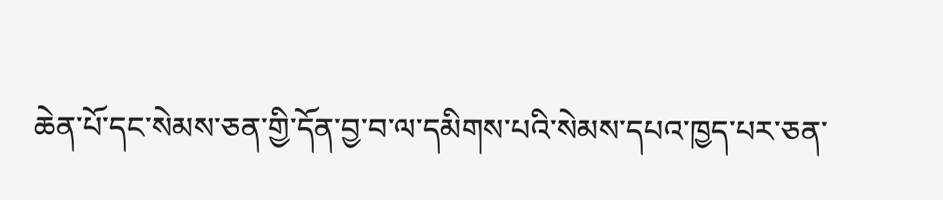ཆེན་པོ་དང་སེམས་ཅན་གྱི་དོན་བྱ་བ་ལ་དམིགས་པའི་སེམས་དཔའ་ཁྱད་པར་ཅན་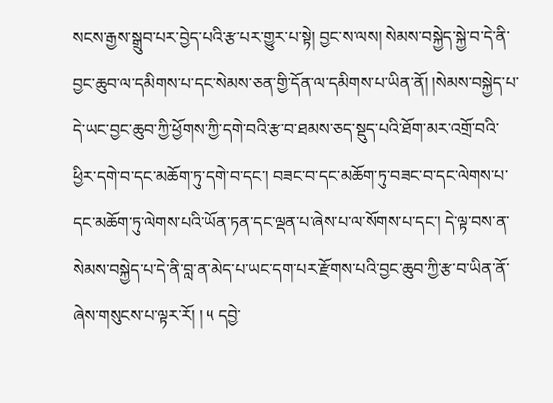སངས་རྒྱས་སྒྲུབ་པར་བྱེད་པའི་རྩ་པར་གྱུར་པ་སྟེ། བྱང་ས་ལས། སེམས་བསྐྱེད་སྐྱེ་བ་དེ་ནི་བྱང་ཆུབ་ལ་དམིགས་པ་དང་སེམས་ཅན་གྱི་དོན་ལ་དམིགས་པ་ཡིན་ནོ། །སེམས་བསྐྱེད་པ་དེ་ཡང་བྱང་ཆུབ་ཀྱི་ཕྱོགས་ཀྱི་དགེ་བའི་རྩ་བ་ཐམས་ཅད་སྡུད་པའི་ཐོག་མར་འགྲོ་བའི་ཕྱིར་དགེ་བ་དང་མཆོག་ཏུ་དགེ་བ་དང་། བཟང་བ་དང་མཆོག་ཏུ་བཟང་བ་དང་ལེགས་པ་དང་མཆོག་ཏུ་ལེགས་པའི་ཡོན་ཏན་དང་ལྡན་པ་ཞེས་པ་ལ་སོགས་པ་དང་། དེ་ལྟ་བས་ན་སེམས་བསྐྱེད་པ་དེ་ནི་བླ་ན་མེད་པ་ཡང་དག་པར་རྫོགས་པའི་བྱང་ཆུབ་ཀྱི་རྩ་བ་ཡིན་ནོ་ཞེས་གསུངས་པ་ལྟར་རོ། ། ༥ དབྱེ་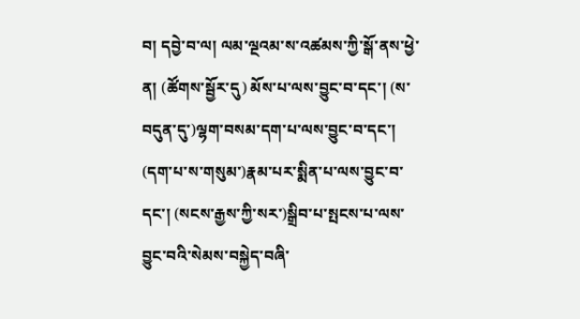བ། དབྱེ་བ་ལ། ལམ་ལྔའམ་ས་འཚམས་ཀྱི་སྒོ་ནས་ཕྱེ་ན། (ཚོགས་སྦྱོར་དུ) མོས་པ་ལས་བྱུང་བ་དང་། (ས་བདུན་དུ་)ལྷག་བསམ་དག་པ་ལས་བྱུང་བ་དང་། (དག་པ་ས་གསུམ་)རྣམ་པར་སྨིན་པ་ལས་བྱུང་བ་དང་། (སངས་རྒྱས་ཀྱི་སར་)སྒྲིབ་པ་སྤངས་པ་ལས་བྱུང་བའི་སེམས་བསྐྱེད་བཞི་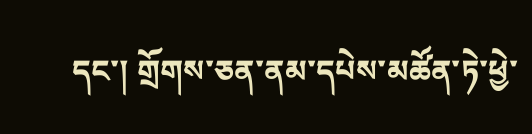དང་། གྲོགས་ཅན་ནམ་དཔེས་མཚོན་ཏེ་ཕྱེ་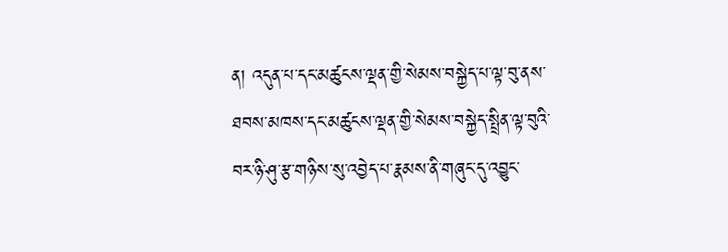ན། འདུན་པ་དང་མཚུངས་ལྡན་གྱི་སེམས་བསྐྱེད་པ་ལྟ་བུ་ནས་ཐབས་མཁས་དང་མཚུངས་ལྡན་གྱི་སེམས་བསྐྱེད་སྤྲིན་ལྟ་བུའི་བར་ཉི་ཤུ་རྩ་གཉིས་སུ་འབྱེད་པ་རྣམས་ནི་གཞུང་དུ་འབྱུང་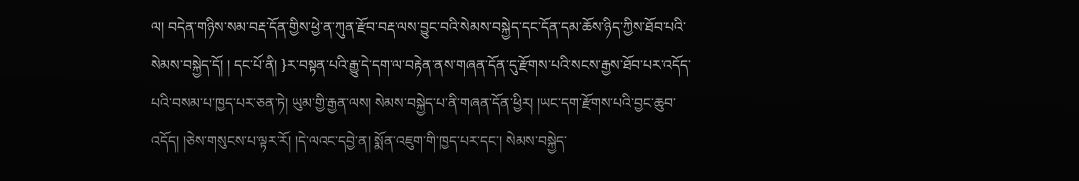ལ། བདེན་གཉིས་སམ་བརྡ་དོན་གྱིས་ཕྱེ་ན་ཀུན་རྫོབ་བརྡ་ལས་བྱུང་བའི་སེམས་བསྐྱེད་དང་དོན་དམ་ཆོས་ཉིད་ཀྱིས་ཐོབ་པའི་སེམས་བསྐྱེད་དོ། ། དང་པོ་ནི། }ར་བསྟན་པའི་རྒྱུ་དེ་དག་ལ་བརྟེན་ནས་གཞན་དོན་དུ་རྫོགས་པའི་སངས་རྒྱས་ཐོབ་པར་འདོད་པའི་བསམ་པ་ཁྱད་པར་ཅན་ཏེ། ཡུམ་གྱི་རྒྱན་ལས། སེམས་བསྐྱེད་པ་ནི་གཞན་དོན་ཕྱིར། །ཡང་དག་རྫོགས་པའི་བྱང་ཆུབ་འདོད། །ཅེས་གསུངས་པ་ལྟར་རོ། །དེ་ལའང་དབྱེ་ན། སྨོན་འཇུག་གི་ཁྱད་པར་དང་། སེམས་བསྐྱེད་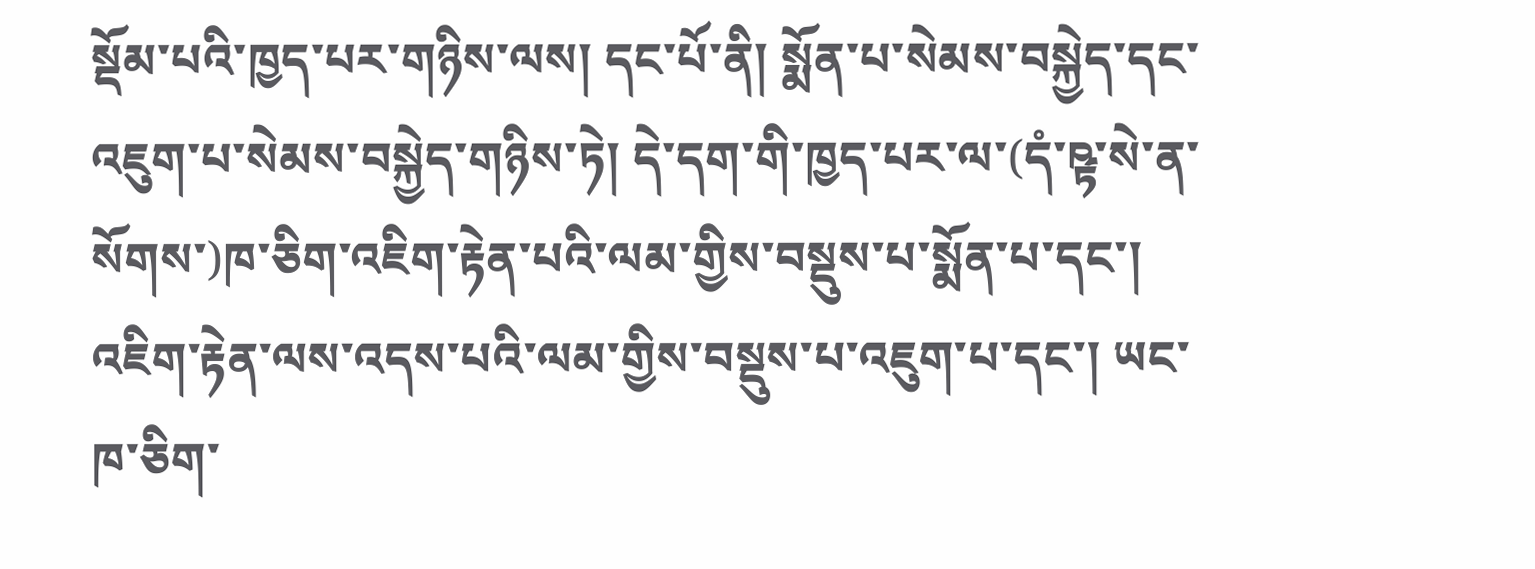སྡོམ་པའི་ཁྱད་པར་གཉིས་ལས། དང་པོ་ནི། སྨོན་པ་སེམས་བསྐྱེད་དང་འཇུག་པ་སེམས་བསྐྱེད་གཉིས་ཏེ། དེ་དག་གི་ཁྱད་པར་ལ་(དཾ་ཥྟ་སེ་ན་སོགས་)ཁ་ཅིག་འཇིག་རྟེན་པའི་ལམ་གྱིས་བསྡུས་པ་སྨོན་པ་དང་། འཇིག་རྟེན་ལས་འདས་པའི་ལམ་གྱིས་བསྡུས་པ་འཇུག་པ་དང་། ཡང་ཁ་ཅིག་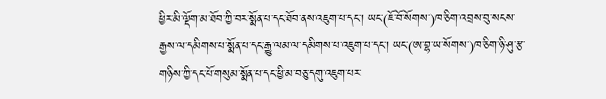ཕྱིར་མི་ལྡོག་མ་ཐོབ་ཀྱི་བར་སྨོན་པ་དང་ཐོབ་ནས་འཇུག་པ་དང་། ཡང་(ཇོ་བོ་སོགས་)ཁ་ཅིག་འབྲས་བུ་སངས་རྒྱས་ལ་དམིགས་པ་སྨོན་པ་དང་རྒྱུ་ལམ་ལ་དམིགས་པ་འཇུག་པ་དང་། ཡང་(ཨ་བྷ་ཡ་སོགས་)ཁ་ཅིག་ཉི་ཤུ་རྩ་གཉིས་ཀྱི་དང་པོ་གསུམ་སྨོན་པ་དང་ཕྱི་མ་བཅུ་དགུ་འཇུག་པར་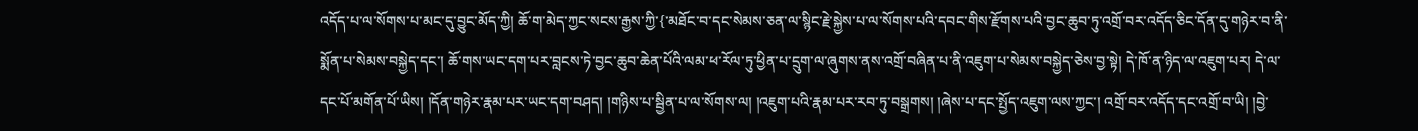འདོད་པ་ལ་སོགས་པ་མང་དུ་བྱུང་མོད་ཀྱི། ཆོ་ག་མེད་ཀྱང་སངས་རྒྱས་ཀྱི་{་མཐོང་བ་དང་སེམས་ཅན་ལ་སྙིང་རྗེ་སྐྱེས་པ་ལ་སོགས་པའི་དབང་གིས་རྫོགས་པའི་བྱང་ཆུབ་ཏུ་འགྲོ་བར་འདོད་ཅིང་དོན་དུ་གཉེར་བ་ནི་སྨོན་པ་སེམས་བསྐྱེད་དང་། ཆོ་གས་ཡང་དག་པར་བླངས་ཏེ་བྱང་ཆུབ་ཆེན་པོའི་ལམ་ཕ་རོལ་ཏུ་ཕྱིན་པ་དྲུག་ལ་ཞུགས་ནས་འགྲོ་བཞིན་པ་ནི་འཇུག་པ་སེམས་བསྐྱེད་ཅེས་བྱ་སྟེ། དེ་ཁོ་ན་ཉིད་ལ་འཇུག་པར། དེ་ལ་དང་པོ་མགོན་པོ་ཡིས། །དོན་གཉེར་རྣམ་པར་ཡང་དག་བཤད། །གཉིས་པ་སྦྱིན་པ་ལ་སོགས་ལ། །འཇུག་པའི་རྣམ་པར་རབ་ཏུ་བསྒྲགས། །ཞེས་པ་དང་སྤྱོད་འཇུག་ལས་ཀྱང་། འགྲོ་བར་འདོད་དང་འགྲོ་བ་ཡི། །བྱེ་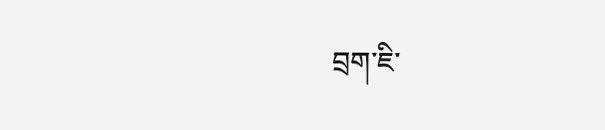བྲག་ཇི་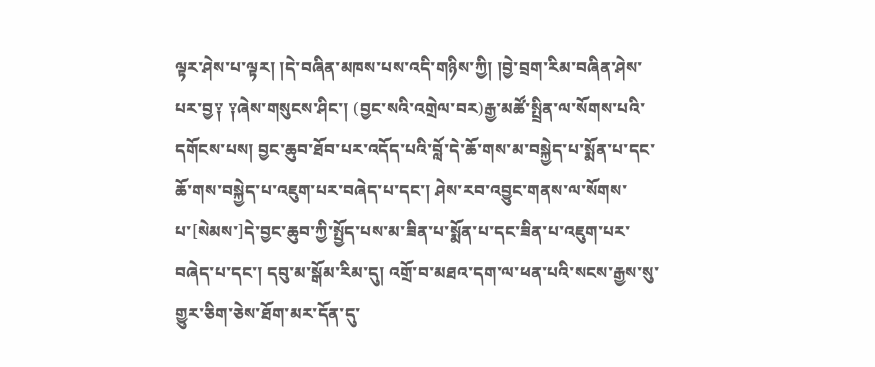ལྟར་ཤེས་པ་ལྟར། །དེ་བཞིན་མཁས་པས་འདི་གཉིས་ཀྱི། །བྱེ་བྲག་རིམ་བཞིན་ཤེས་པར་བྱ༑ ༑ཞེས་གསུངས་ཤིང་། (བྱང་སའི་འགྲེལ་བར)རྒྱ་མཚོ་སྤྲིན་ལ་སོགས་པའི་དགོངས་པས། བྱང་ཆུབ་ཐོབ་པར་འདོད་པའི་བློ་དེ་ཆོ་གས་མ་བསྐྱེད་པ་སྨོན་པ་དང་ཆོ་གས་བསྐྱེད་པ་འཇུག་པར་བཞེད་པ་དང་། ཤེས་རབ་འབྱུང་གནས་ལ་སོགས་པ་[སེམས་]དེ་བྱང་ཆུབ་ཀྱི་སྤྱོད་པས་མ་ཟིན་པ་སྨོན་པ་དང་ཟིན་པ་འཇུག་པར་བཞེད་པ་དང་། དབུ་མ་སྒོམ་རིམ་དུ། འགྲོ་བ་མཐའ་དག་ལ་ཕན་པའི་སངས་རྒྱས་སུ་གྱུར་ཅིག་ཅེས་ཐོག་མར་དོན་དུ་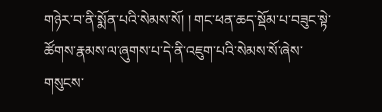གཉེར་བ་ནི་སྨོན་པའི་སེམས་སོ། ། གང་ཕན་ཆད་སྡོམ་པ་བཟུང་སྟེ་ཚོགས་རྣམས་ལ་ཞུགས་པ་དེ་ནི་འཇུག་པའི་སེམས་སོ་ཞེས་གསུངས་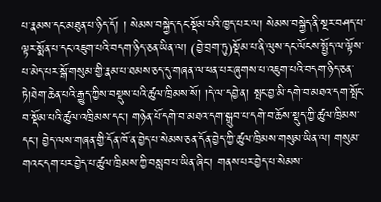པ་རྣམས་དང་མཐུན་པ་ཉིད་དོ། ། སེམས་བསྐྱེད་དང་སྡོམ་པའི་ཁྱད་པར་ལ། སེམས་བསྐྱེད་ནི་སྔར་བཤད་པ་ལྟར་སྨོན་པ་དང་འཇུག་པའི་བདག་ཉིད་ཅན་ཡིན་ལ། (བྱེ་བྲག་ཏུ)སྡོམ་པ་ནི་ལུས་དང་ལོངས་སྤྱོད་ལ་ལྟོས་པ་མེད་པར་སྒོ་གསུམ་གྱི་རྣམ་པ་ཐམས་ཅད་དུ་གཞན་ལ་ཕན་པར་ཞུགས་པ་འཇུག་པའི་བདག་ཉིད་ཅན་ཏེ།ཐེག་ཆེན་པའི་རྒྱུད་ཀྱིས་བསྡུས་པའི་ཚུལ་ཁྲིམས་སོ། །དེ་ལ་དབྱེ་ན། སྤང་བྱ་མི་དགེ་བ་མཐའ་དག་སྤོང་བ་སྡོམ་པའི་ཚུལ་འཁྲིམས་དང་། གཉེན་པོ་དགེ་བ་མཐའ་དག་སྒྲུབ་པ་དགེ་བ་ཆོས་སྡུད་ཀྱི་ཚུལ་ཁྲིམས་དང་། བྱེད་ལས་གཞན་གྱི་དོན་ཁོ་ན་བྱེད་པ་སེམས་ཅན་དོན་བྱེད་ཀྱི་ཚུལ་ཁྲིམས་གསུམ་ཡིན་ལ། གསུམ་གའང་དག་པར་བྱེད་པ་ཚུལ་ཁྲིམས་ཀྱི་བསླབ་པ་ཡིན་ཞིང་། གནས་པར་བྱེད་པ་སེམས་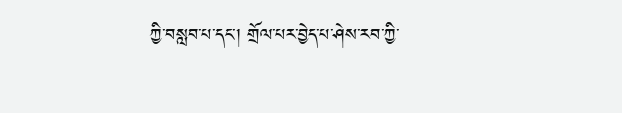ཀྱི་བསླབ་པ་དང་། གྲོལ་པར་བྱེད་པ་ཤེས་རབ་ཀྱི་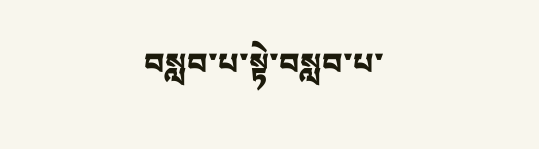བསླབ་པ་སྟེ་བསླབ་པ་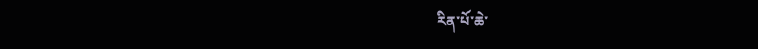རིན་པོ་ཆེ་